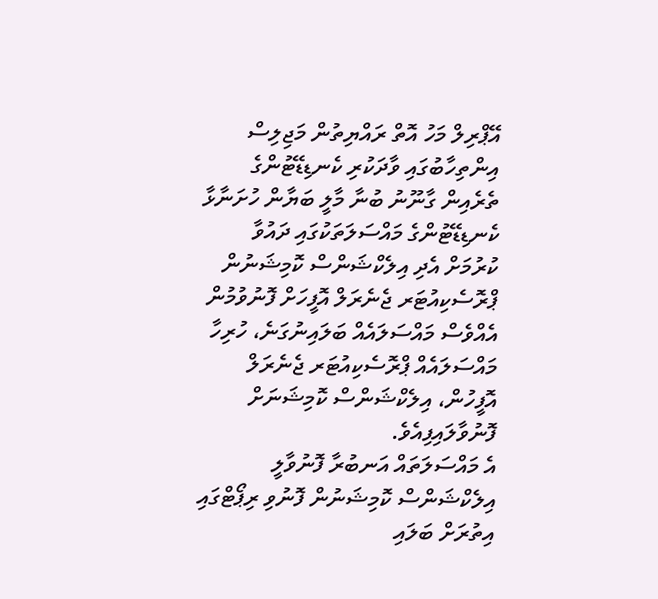އޭޕްރިލް މަހު އޮތް ރައްޔިތުން މަޖިލިސް އިންތިހާބުގައި ވާދަކުރި ކެނޑިޑޭޓުންގެ ތެރެއިން ގާނޫނު ބުނާ މާލީ ބަޔާން ހުށަނާޅާ ކެނޑިޑޭޓުންގެ މައްސަލަތަކުގައި ދައުވާ ކުރުމަށް އެދި އިލެކްޝަންސް ކޮމިޝަނުން ޕްރޮސެކިއުޓަރ ޖެނެރަލް އޮފީހަށް ފޮނުވުމުން އެއްވެސް މައްސަލައެއް ބަލައިނުގަނެ، ހުރިހާ މައްސަލައެއް ޕްރޮސެކިއުޓަރ ޖެނެރަލް އޮފީހުން، އިލެކްޝަންސް ކޮމިޝަނަށް ފޮނުވާލައިފިއެވެ.
އެ މައްސަލަތައް އަނބުރާ ފޮނުވާލީ އިލެކްޝަންސް ކޮމިޝަނުން ފޮނުވި ރިޕޯޓްގައި އިތުރަށް ބަލައި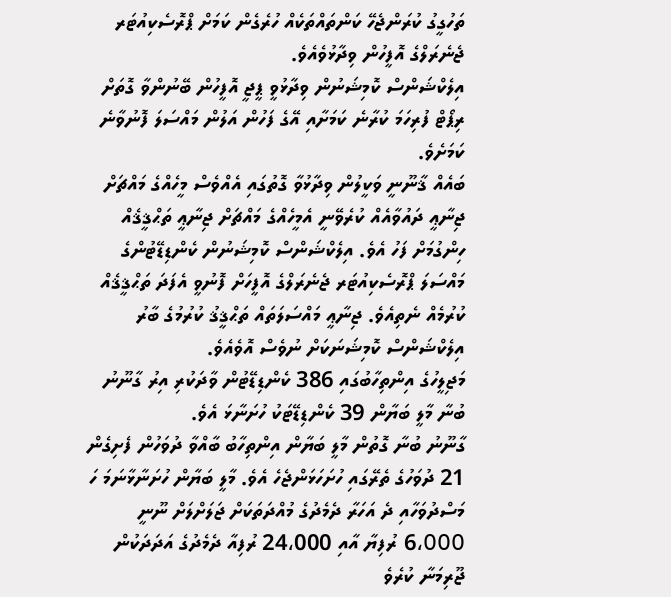ތަހުގީގު ކުރަންޖެހޭ ކަންތައްތަކެއް ހުރެގެން ކަމަށް ޕްރޮސެކިއުޓަރ ޖެނެރަލްގެ އޮފީހުން ވިދާޅުވެއެވެ.
އިލެކްޝަންސް ކޮމިޝަނުން ވިދާޅުވީ ޕީޖީ އޮފީހުން ބޭނުންވާ ގޮތަށް ރިޕޯޓް ފުރިހަމަ ކުރާނެ ކަމަށާއި އޭގެ ފަހުން އަލުން މައްސަލަ ފޮނުވާނެ ކަމަށެވެ.
ބައެއް ޤާނޫނީ ވަކީލުން ވިދާޅުވާ ގޮތުގައި އެއްވެސް މީހެއްގެ މައްޗަށް ޖިނާޢީ ދައުވާއެއް ކުރެވޭނީ އެމީހެއްގެ މައްޗަށް ޖިނާޢީ ތަޙްޤީޤެއް ހިންގުމަށް ފަހު އެވެ. އިލެކްޝަންސް ކޮމިޝަނުން ކެންޑިޑޭޓުންގެ މައްސަލަ ޕްރޮސެކިއުޓަރ ޖެނެރަލްގެ އޮފީހަށް ފޮނުވީ އެފަދަ ތަޙްޤީޤެއް ކުރުމެއް ނެތިއެވެ. ޖިނާޢީ މައްސަލަތައް ތަޙްޤީޤު ކުރުމުގެ ބާރު އިލެކްޝަންސް ކޮމިޝަނަކަށް ނުވެސް އޮވެއެވެ.
މަޖިލީހުގެ އިންތިހާބުގައި 386 ކެންޑިޑޭޓުން ވާދަކުރި އިރު ގާނޫނު ބުނާ މާލީ ބަޔާން 39 ކެންޑިޑޭޓަކު ހުށަނާޅަ އެވެ.
ގާނޫނު ބުނާ ގޮތުން މާލީ ބަޔާން އިންތިހާބު ބާއްވާ ދުވަހުން ފެށިގެން 21 ދުވަހުގެ ތެރޭގައި ހުށަހަޅަންޖެހެ އެވެ. މާލީ ބަޔާން ހުށަނާޅާނަމަ ހަ މަސްދުވަހާއި ދެ އަހަރާ ދެމެދުގެ މުއްދަތަކަށް ޖަލަށްލަށް ނޫނީ 6،000 ރުފިޔާ އާއި 24،000 ރުފިއާ ދެމެދުގެ އަދަދަކުން ޖޫރިމަނާ ކުރެވެ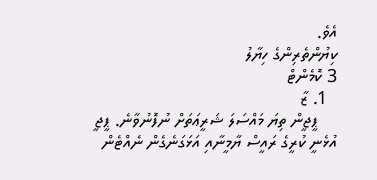އެވެ.
ކިޔުންތެރިންގެ ހިޔާލު
3 ކޮމެންޓް
  1. ޒާ
    ޕީޖީން ތިޔަ މައްސަލަ ޝަރީޢަތަށް ނުފޮނުވާނެ. ޕީޖީ އުޅެނީ ކުރީގެ ރައީސް ޔާމީނާއި އަޅަގަނެގެން ނެއްޓެން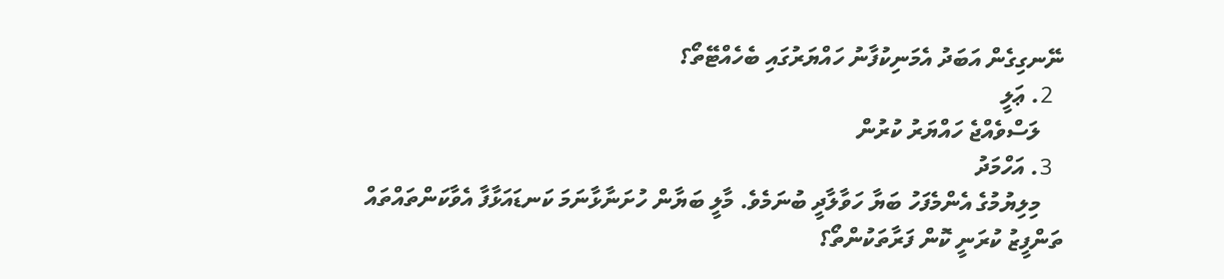ނޭނގިގެން އަބަދު އެމަނިކުފާނު ހައްޔަރުގައި ބެހެއްޓޭތޯ؟
  2. ޢަލީ
    ލަސްވެއްޖެ ހައްޔަރު ކުރުން
  3. އަހްމަދު
    މިލިޔުމުގެ އެންމެފަހު ބަޔާ ހަވާލާދީ ބުނަމެވެ. މާލީ ބަޔާން ހުށަނާޅާނަމަ ކަނޑައަޅާފާ އެވާކަންތައްތައް ތަންފީޒު ކުރަނީ ކޮން ފަރާތަކުންތޯ؟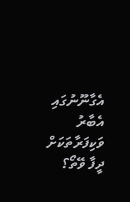އެގާނޫނުގައި އެބާރު ވަކިފަރާތަކަށް ދީފާ ވޭތޯ؟